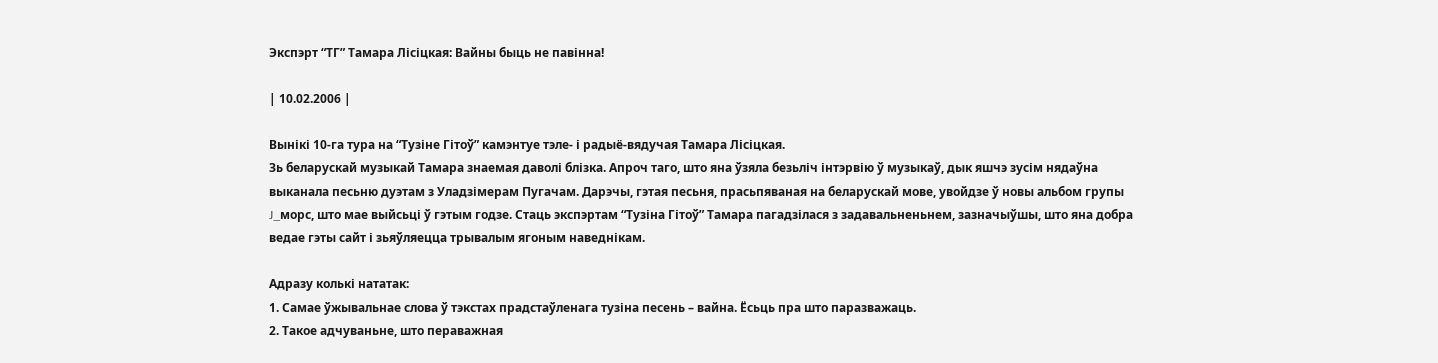Экспэрт “ТГ” Тамара Лісіцкая: Вайны быць не павінна!

| 10.02.2006 |

Вынікі 10-га тура на “Тузіне Гітоў” камэнтуе тэле- і радыё-вядучая Тамара Лісіцкая.
Зь беларускай музыкай Тамара знаемая даволі блізка. Апроч таго, што яна ўзяла безьліч інтэрвію ў музыкаў, дык яшчэ зусім нядаўна выканала песьню дуэтам з Уладзімерам Пугачам. Дарэчы, гэтая песьня, прасьпяваная на беларускай мове, увойдзе ў новы альбом групы J_морс, што мае выйсьці ў гэтым годзе. Стаць экспэртам “Тузіна Гітоў” Тамара пагадзілася з задавальненьнем, зазначыўшы, што яна добра ведае гэты сайт і зьяўляецца трывалым ягоным наведнікам.

Адразу колькі нататак:
1. Самае ўжывальнае слова ў тэкстах прадстаўленага тузіна песень – вайна. Ёсьць пра што паразважаць.
2. Такое адчуваньне, што пераважная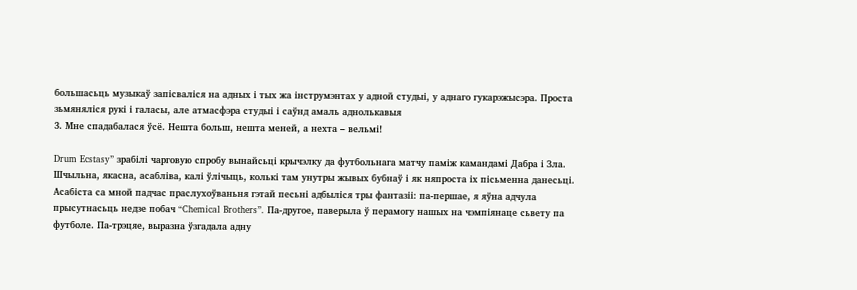большасьць музыкаў запісваліся на адных і тых жа інструмэнтах у адной студыі, у аднаго гукарэжысэра. Проста зьмяняліся рукі і галасы, але атмасфэра студыі і саўнд амаль аднолькавыя
3. Мне спадабалася ўсё. Нешта больш, нешта меней, а нехта – вельмі!

Drum Ecstasy” зрабілі чарговую спробу вынайсьці крычэлку да футбольнага матчу паміж камандамі Дабра і Зла. Шчыльна, якасна, асабліва, калі ўлічыць, колькі там унутры жывых бубнаў і як няпроста іх пісьменна данесьці. Асабіста са мной падчас праслухоўваньня гэтай песьні адбыліся тры фантазіі: па-першае, я яўна адчула прысутнасьць недзе побач “Chemical Brothers”. Па-другое, паверыла ў перамогу нашых на чэмпіянаце сьвету па футболе. Па-трэцяе, выразна ўзгадала адну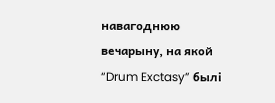навагоднюю вечарыну, на якой “Drum Exctasy” былі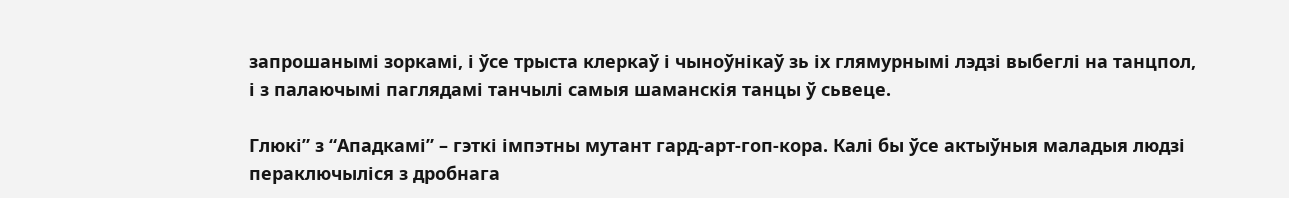запрошанымі зоркамі, і ўсе трыста клеркаў і чыноўнікаў зь іх глямурнымі лэдзі выбеглі на танцпол, і з палаючымі паглядамі танчылі самыя шаманскія танцы ў сьвеце.

Глюкі” з “Ападкамі” – гэткі імпэтны мутант гард-арт-гоп-кора. Калі бы ўсе актыўныя маладыя людзі пераключыліся з дробнага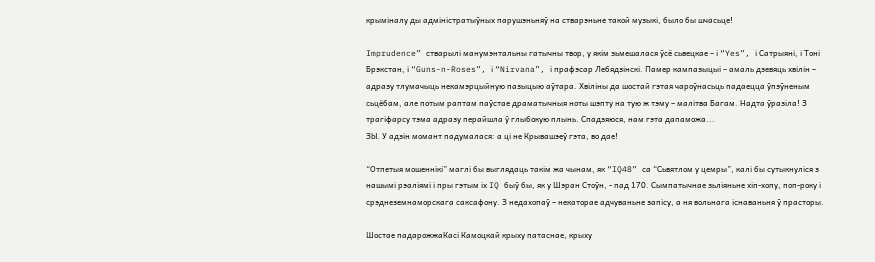крыміналу ды адміністратыўных парушэньняў на стварэньне такой музыкі, было бы шчасьце!

Imprudence” стварылі манумэнтальны гатычны твор, у якім зьмешалася ўсё сьвецкае – і “Yes”, і Сатрыяні, і Тоні Брэкстан, і “Guns-n-Roses”, і “Nirvana”, і прафэсар Лебядзінскі. Памер кампазыцыі – амаль дзевяць хвілін – адразу тлумачыць некамэрцыйную пазыцыю аўтара. Хвіліны да шостай гэтая чароўнасьць падаецца ўпэўненым сьцёбам, але потым раптам паўстае драматычныя ноты шэпту на тую ж тэму – малітва Багам. Надта ўразіла! З трагіфарсу тэма адразу перайшла ў глыбокую плынь. Спадзяюся, нам гэта дапаможа...
ЗЫ. У адзін момант падумалася: а ці не Крывашэеў гэта, во дае!

“Отпетыя мошеннікі” маглі бы выглядаць такім жа чынам, як “IQ48” са “Сьвятлом у цемры”, калі бы сутыкнуліся з нашымі рэаліямі і пры гэтым іх IQ быў бы, як у Шэран Стоўн, - пад 170. Сымпатычнае зьліяньне хіп-хопу, поп-року і срэднеземнаморскага саксафону. З недахопаў – некаторае адчуваньне запісу, а ня вольнага існаваньня ў прасторы.

Шостае падарожжаКасі Камоцкай крыху патаснае, крыху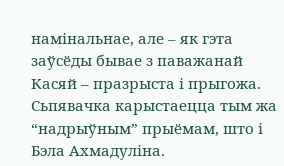намінальнае, але – як гэта заўсёды бывае з паважанай Касяй – празрыста і прыгожа. Сьпявачка карыстаецца тым жа “надрыўным” прыёмам, што і Бэла Ахмадуліна.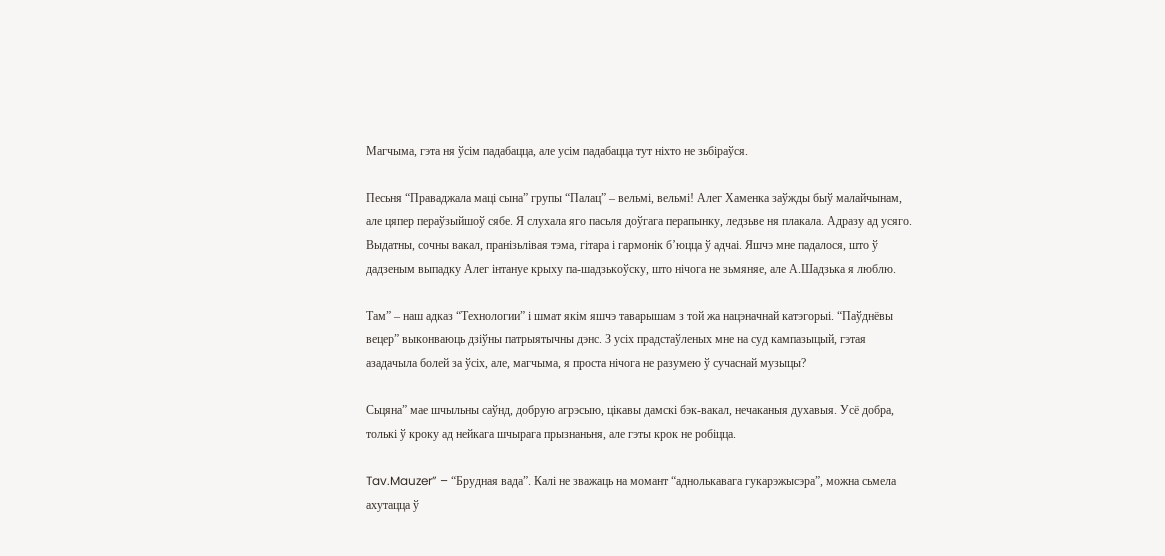Магчыма, гэта ня ўсім падабацца, але усім падабацца тут ніхто не зьбіраўся.

Песьня “Праваджала маці сына” групы “Палац” – вельмі, вельмі! Алег Хаменка заўжды быў малайчынам, але цяпер пераўзыйшоў сябе. Я слухала яго пасьля доўгага перапынку, ледзьве ня плакала. Адразу ад усяго. Выдатны, сочны вакал, пранізьлівая тэма, гітара і гармонік б’юцца ў адчаі. Яшчэ мне падалося, што ў дадзеным выпадку Алег інтануе крыху па-шадзькоўску, што нічога не зьмяняе, але А.Шадзька я люблю.

Там” – наш адказ “Технологии” і шмат якім яшчэ таварышам з той жа нацэначнай катэгорыі. “Паўднёвы вецер” выконваюць дзіўны патрыятычны дэнс. З усіх прадстаўленых мне на суд кампазыцый, гэтая азадачыла болей за ўсіх, але, магчыма, я проста нічога не разумею ў сучаснай музыцы?

Сьцяна” мае шчыльны саўнд, добрую агрэсыю, цікавы дамскі бэк-вакал, нечаканыя духавыя. Усё добра, толькі ў кроку ад нейкага шчырага прызнаньня, але гэты крок не робіцца.

Tav.Mauzer” – “Брудная вада”. Калі не зважаць на момант “аднолькавага гукарэжысэра”, можна сьмела ахутацца ў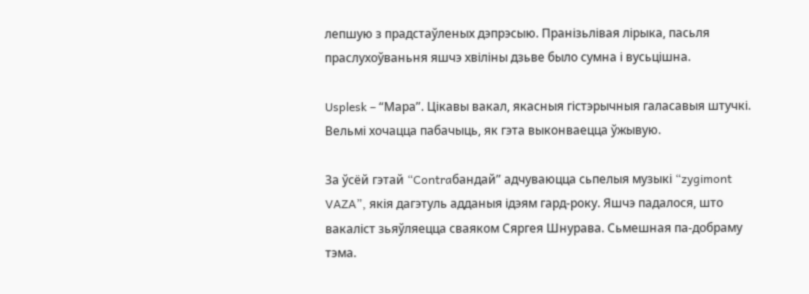лепшую з прадстаўленых дэпрэсыю. Пранізьлівая лірыка, пасьля праслухоўваньня яшчэ хвіліны дзьве было сумна і вусьцішна.

Usplesk – “Мара”. Цікавы вакал, якасныя гістэрычныя галасавыя штучкі. Вельмі хочацца пабачыць, як гэта выконваецца ўжывую.

За ўсёй гэтай “Contraбандай” адчуваюцца сьпелыя музыкі “zygimont VAZA”, якія дагэтуль адданыя ідэям гард-року. Яшчэ падалося, што вакаліст зьяўляецца сваяком Сяргея Шнурава. Сьмешная па-добраму тэма.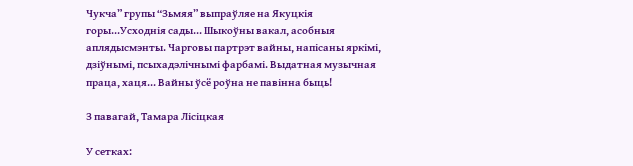Чукча” групы “Зьмяя” выпраўляе на Якуцкія горы...Усходнія сады... Шыкоўны вакал, асобныя аплядысмэнты. Чарговы партрэт вайны, напісаны яркімі, дзіўнымі, псыхадэлічнымі фарбамі. Выдатная музычная праца, хаця... Вайны ўсё роўна не павінна быць!

З павагай, Тамара Лісіцкая

У сетках: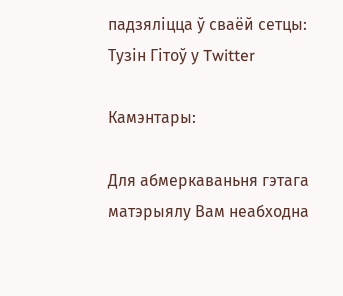падзяліцца ў сваёй сетцы:
Тузін Гітоў у Twitter

Камэнтары:

Для абмеркаваньня гэтага матэрыялу Вам неабходна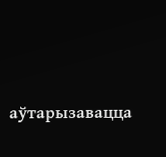аўтарызавацца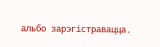альбо зарэгістравацца.